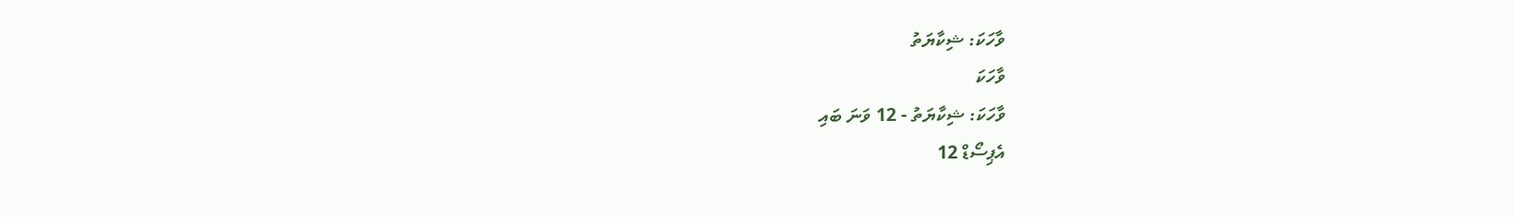ވާހަކަ: ޝިކާޔަތު
ވާހަކަ
ވާހަކަ: ޝިކާޔަތު - 12 ވަނަ ބައި
އެޕިސޯޑް 12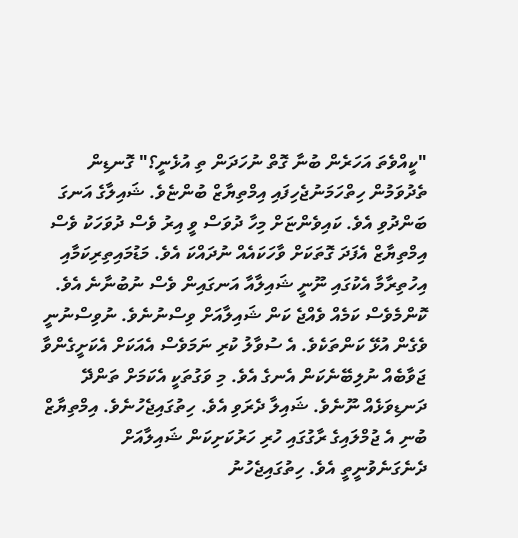"ކީއްވެތަ އަހަރެން ބުނާ ގޮތް ނުހަދަން ތި އުޅެނީ؟" ގޮނޑިން ތެދުވަމުން ހިތްހަމަނުޖެހިފައި އިމްތިޔާޒް ބުންޏެވެ. ޝައިލާގެ އަނގަ ބަންދުވި އެވެ. ކައިވެންޏަށް މިހާ ދުވަސް ވީ އިރު ވެސް ދުވަހަކު ވެސް އިމްތިޔާޒް އެފަދަ ގޮތަކަށް ވާހަކައެއް ނުދައްކަ އެވެ. މަޑުމައިތިރިކަމާއި އިހުތިރާމާ އެކުގައި ނޫނީ ޝައިލާއާ އަނގައިން ވެސް ނުބުނާނެ އެވެ.
ކޮންމެވެސް ކަމެއް ވެއްޖެ ކަން ޝައިލާއަށް ވިސްނުނެވެ. ނުވިސްނުނީ ވެގެން އުޅޭ ކަންތަކެވެ. އެ ސުވާލު ކުރި ނަމަވެސް އެއަކަށް އެކަށީގެންވާ ޖަވާބެއް ނުލިބޭނެކަން އެނގެ އެވެ. މި ވަގުތަކީ އެކަމަށް ތަންދޭ ދަނޑިވަޅެއް ނޫނެވެ. ޝައިލާ ދެރަވި އެވެ. ހިތުގައިޖެހުނެވެ. އިމްތިޔާޒް ބުނި އެ ޖުމްލައިގެ ރާގުގައި ހުރި ހަރުކަށިކަން ޝައިލާއަށް ދެނެގަނެވުނީތީ އެވެ. ހިތުގައިޖެހުނު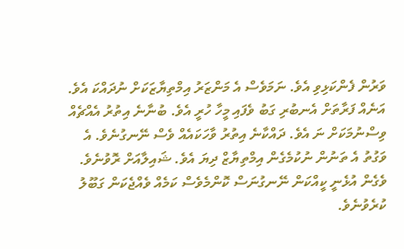ވަރުން ފެންކަޅިވި އެވެ. ނަމަވެސް އެ މަންޒަރު އިމްތިޔާޒަކަށް ނުދައްކަ އެވެ. އަނެއް ފަރާތަށް އެނބުރި ގަބު ވެފައި މީހާ ހުރީ އެވެ. ބުނާނެ އިތުރު އެއްޗެއް ވިސްނުމަކަށް ނަ އެވެ. ދައްކާނެ އިތުރު ވާހަކައެއް ވެސް ނޭނގުނެވެ. އެ ވަގުތު އެ ތަނުން ނުކުމެގެން އިމްތިޔާޒް ދިޔަ އެވެ. ޝައިލާއަށް ރޮވުނެވެ. ވެގެން އުޅެނީ ކީއްކަން ނޭނގުނަސް ކޮންމެވެސް ކަމެއް ވެއްޖެކަން ގަބޫލު ކުރެވުނެވެ.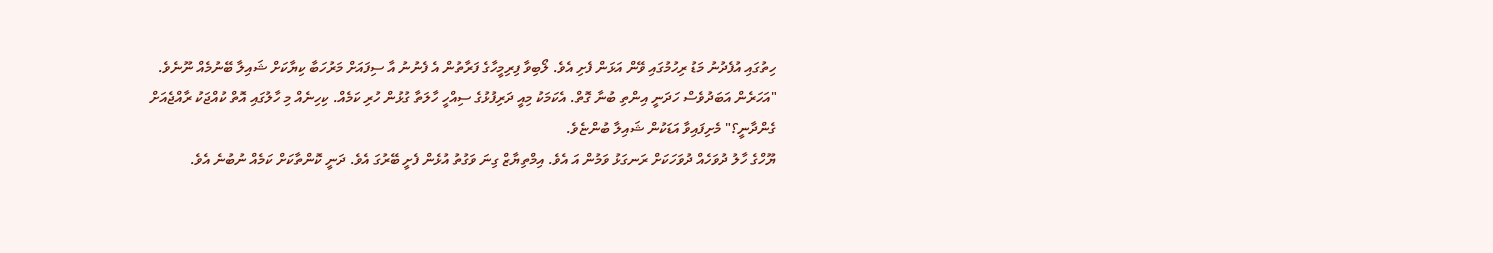ހިތުގައި އުފެދުނު މަޑު ރިހުމުގައި ވޭން އަޅަން ފެށި އެވެ. ލޯބިވާ ފިރިމީހާގެ ފަރާތުން އެ ފެނުނު އާ ސިފައަށް މަރުހަބާ ކިޔާކަށް ޝައިލާ ބޭނުމެއް ނޫނެވެ.
"އަހަރެން އަބަދުވެސް ހަދަނީ އިންތި ބުނާ ގޮތް. އެކަމަކު މިއީ ދަރިފުޅުގެ ސިއްހީ ހާލަތާ ގުޅުން ހުރި ކަމެއް. ކިހިނެއް މި ހާލުގައި އޮތް ކުއްޖަކު ރާއްޖެއަށް ގެންދާނީ؟" މެށިފައިވާ އަޑަކުން ޝައިލާ ބުންޏެވެ.
ޔޫހްގެ ހާލު ދުވަހެއް ދުވަހަކަށް ރަނގަޅު ވަމުން އަ އެވެ. އިމްތިޔާޒް ގިނަ ވަގުތު އުޅެން ފެށީ ބޭރުގަ އެވެ. ދަނީ ކޮންތާކަށް ކަމެއް ނުބުނެ އެވެ.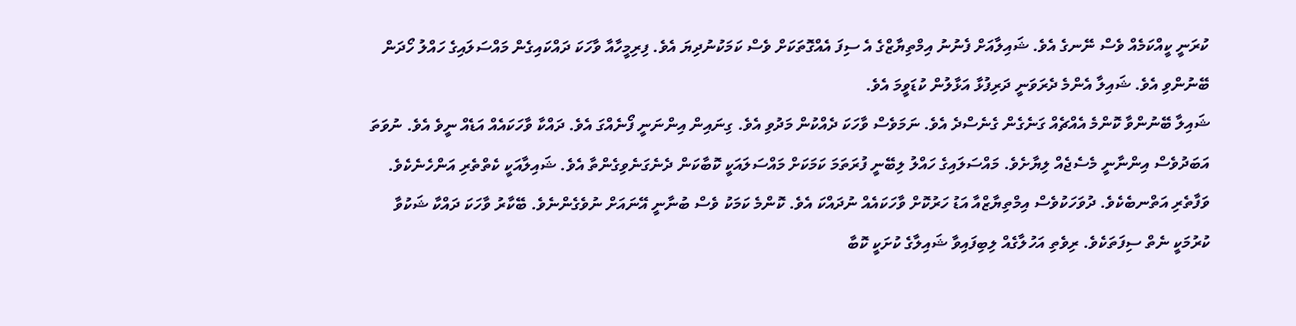ކުރަނީ ކީއްކަމެއް ވެސް ނޭނގެ އެވެ. ޝައިލާއަށް ފެނުނު އިމްތިޔާޒްގެ އެ ސިފަ އެއްގޮތަކަށް ވެސް ކަމަކުނުދިޔަ އެވެ. ފިރިމީހާއާ ވާހަކަ ދައްކައިގެން މައްސަލައިގެ ހައްލު ހޯދަން ބޭނުންވި އެވެ. ޝައިލާ އެންމެ ދެރަވަނީ ދަރިފުޅާ އަޅާލުން ކުޑަވީމަ އެވެ.
ޝައިލާ ބޭނުންވާ ކޮންމެ އެއްޗެއް ގަނެގެން ގެނެސްދެ އެވެ. ނަމަވެސް ވާހަކަ ދެއްކުން މަދުވި އެވެ. ގިނައިން އިންނަނީ ފޯނެއްގަ އެވެ. ދައްކާ ވާހަކައެއް އަޑެއް ނީވެ އެވެ. ނުވަތަ އަބަދުވެސް އިންނާނީ މެސެޖެއް ލިޔާށެވެ. މައްސަލައިގެ ހައްލު ލިބޭނީ ފުރަތަމަ ކަމަކަށް މައްސަލައަކީ ކޮބާކަން ދެނެގަނެވިގެންތާ އެވެ. ޝައިލާއަކީ ކެތްތެރި އަންހެނެކެވެ. ވަފާތެރި އަތްނބެކެވެ. ދުވަހަކުވެސް އިމްތިޔާޒްއާ އަޑު ހަރުކޮށް ވާހަކައެއް ނުދައްކަ އެވެ. ކޮންމެ ކަމަކު ވެސް ބުނާނީ އޭނައަށް ނުވެގެންނެވެ. ބޭކާރު ވާހަކަ ދައްކާ ޝަކުވާ ކުރުމަކީ ނެތް ސިފަތަކެވެ. ރިވެތި އަހުލާގެއް ލިބިފައިވާ ޝައިލާގެ ކުށަކީ ކޮބާ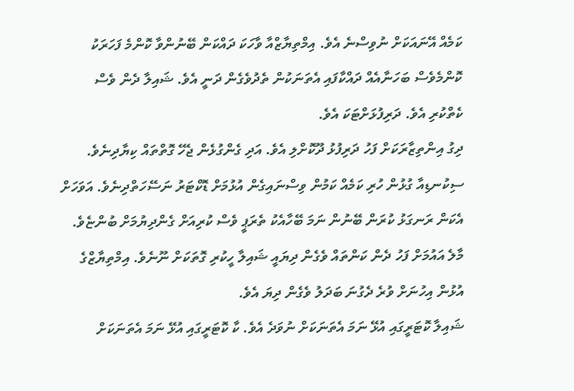ކަމެއް އޭނައަކަށް ނުވިސްނެ އެވެ. އިމްތިޔާޒްއާ ވާހަކަ ދައްކަން ބޭނުންވާ ކޮންމެ ފަހަރަކު ކޮންމެވެސް ބަހަނާއެއް ދައްކާފައި އެތަނަކުން ތެދުވެގެން ދަނީ އެވެ. ޝައިލާ ދެން ވެސް ކެތްކުރި އެވެ. ދަރިފުޅަށްޓަކަ އެވެ.
ދިގު އިންތިޒާރަކަށް ފަހު ދަރިފުޅު ދޫކޮށްލި އެވެ. އަދި ގެންގުޅެން ޖެހޭ ގޮތްތައް ކިޔާދިނެވެ. ސިކުނޑިއާ ގުޅުން ހުރި ކަމެއް ކަމުން ވިސްނައިގެން އުޅުމަށް ޑޮކްޓަރު ނަސޭހަތްދިނެވެ. އަވަހަށް އެކަން ރަނގަޅު ކުރަން ބޭނުން ނަމަ ބޭހާއެކު ތެރަޕީ ވެސް ކުރިއަށް ގެންދިޔުމަށް ބުންޏެވެ. މާލެ އައުމަށް ފަހު ދެން ކަންތައް ވެގެން ދިޔައީ ޝައިލާ ހީކުރި ގޮތަކަށް ނޫނެވެ. އިމްތިޔާޒްގެ އުޅުން އިހުނަށް ވުރެ ދެގުނަ ބަދަލު ވެގެން ދިޔަ އެވެ.
ޝައިލާ ކޮޓަރީގައި އުޅޭ ނަމަ އެތަނަކަށް ނުވަދެ އެވެ. ކާ ކޮޓަރީގައި އުޅޭ ނަމަ އެތަނަކަށް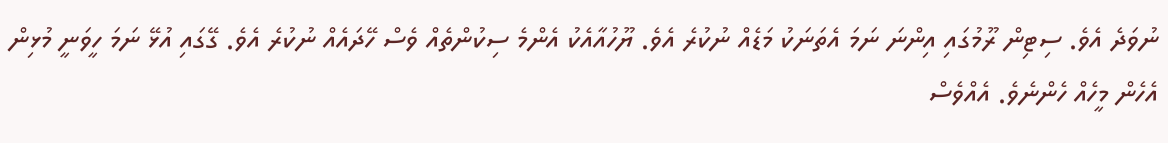ނުވަދެ އެވެ. ސިޓިން ރޫމުގައި އިންނަ ނަމަ އެތަނަކު މަޑެއް ނުކުރެ އެވެ. ޔޫހުއާއެކު އެންމެ ސިކުންތެއް ވެސް ހޭދައެއް ނުކުރެ އެވެ. ގޭގައި އުޅޭ ނަމަ ހީވަނީ މުޅިން އެހެން މީހެއް ހެންނެވެ. އެއްވެސް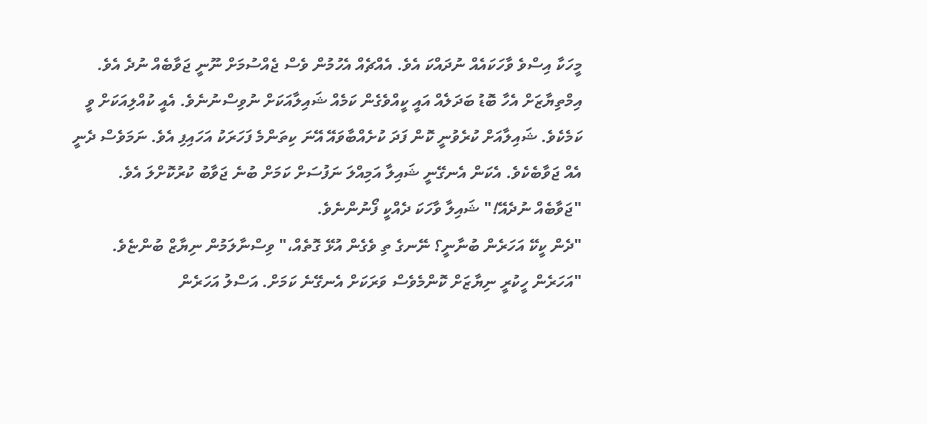މީހަކާ އިސްވެ ވާހަކައެއް ނުދައްކަ އެވެ. އެއްޗެއް އެހުމުން ވެސް ޖެއްސުމަށް ނޫނީ ޖަވާބެއް ނުދެ އެވެ. އިމްތިޔާޒަށް އެހާ ބޮޑު ބަދަލެއް އައީ ކީއްވެގެން ކަމެއް ޝައިލާއަކަށް ނުވިސްނުނެވެ. އެއީ ކުއްލިއަކަށް ވީ ކަމެކެވެ. ޝައިލާއަށް ކުރެވުނީ ކޮން ފަދަ ކުށެއްބާވައޭ އޭނަ ކިތަންމެ ފަހަރަކު އަހައިފި އެވެ. ނަމަވެސް ދެނީ އެއް ޖަވާބެކެވެ. އެކަން އެނގޭނީ ޝައިލާ އަމިއްލަ ނަފުސަށް ކަމަށް ބުނެ ޖަވާބު ކުރުކޮށްލަ އެވެ.
"ޖަވާބެއް ނުދެއޭ!" ޝައިލާ ވާހަކަ ދެއްކީ ފޯނުންނެވެ.
"ދެން ކީކޭ އަހަރެން ބުނާނީ؟ ނޭނގެ ތި ވެގެން އުޅޭ ގޮތެއް،" ވިސްނާލަމުން ނިޔާޒް ބުންޏެވެ.
"އަހަރެން ހީކުރީ ނިޔާޒަށް ކޮންމެވެސް ވަރަކަށް އެނގޭނެ ކަމަށް. އަސްލު އަހަރެން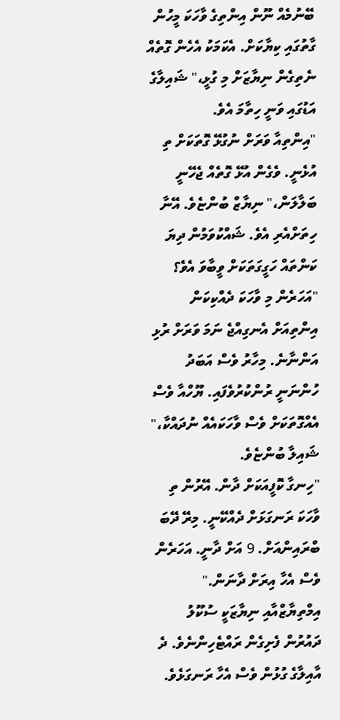ބޭނުމެއް ނޫން އިންތިގެ ވާހަކަ މީހުން ގާތުގައި ކިޔާކަށް. އެކަމަކު އެހެން ގޮތެއް ނެތިގެން ނިޔާޒަށް މި ގުޅީ،" ޝައިލާގެ އަޑުގައި ވަނީ ހިތާމަ އެވެ.
"އިންތިއާ ވަރަށް ނުގުޅޭ ގޮތަކަށް ތި އުޅެނީ. ވެގެން އުޅޭ ގޮތެއް ޖެހޭނީ ބަލާލަން،" ނިޔާޒް ބުންޏެވެ. އޭނާ ހިތަށްއެރި އެވެ. ޝައްކުވަމުން ދިޔަ ކަންތައް ހަގީގަތަކަށް ވީބާވަ އެވެ؟
"އަހަރެން މި ވާހަކަ ދެއްކިކަން އިންތިއަށް އެނގިއްޖެ ނަމަ ވަރަށް ރުޅި އަންނާނެ. މިހާރު ވެސް އަބަދު ހުންނަނީ ރުންކުރުވެފައި. ޔޫހްއާ ވެސް އެއްގޮތަކަށް ވެސް ވާހަކައެއް ނުދައްކާ،" ޝައިލާ ބުންޏެވެ.
"ހިނގާ ކޮފީއަކަށް ދާން. އޭރުން ތި ވާހަކަ ރަނގަޅަށް ދެއްކޭނީ. މިރޭ ދޭބަ ބްރައިންއަށް. 9 އަށް ދާނީ. އަހަރެން ވެސް އެހާ އިރަށް ދާނަން."
އިމްތިޔާޒްއާއި ނިޔާޒަކީ ސުކޫލު ދައުރުން ފެށިގެން ރައްޓެހިންނެވެ. ދެ އާއިލާގެ ގުޅުން ވެސް އެހާ ރަނގަޅެވެ.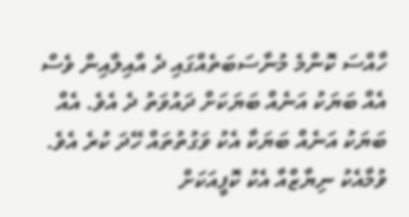ހާއްސަ ކޮންމެ މުނާސަބަތެއްގައި ދެ އާއިލާއިން ވެސް އެއް ބަޔަކު އަނެއް ބަޔަކަށް ދައުވަތު ދެ އެވެ. އެއް ބަޔަކު އަނެއް ބަޔަކާ އެކު ވަގުތުތައް ހޭދަ ކުރެ އެވެ. ވުމާއެކު ނިޔާޒްއާ އެކު ކޮފީއަކަށް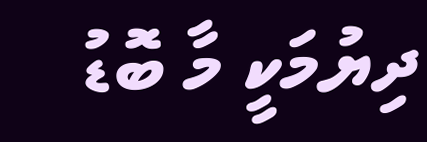ދިޔުމަކީ މާ ބޮޑު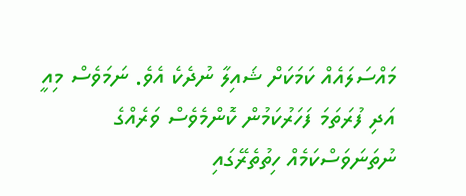މައްސަލައެއް ކަމަކަށް ޝައިލާ ނުދެކެ އެވެ. ނަމަވެސް މިއީ އަދި ފުރަތަމަ ފަހަރުކަމުން ކޮންމެވެސް ވަރެއްގެ ނުތަނަވަސްކަމެއް ހިތުތެރޭގައި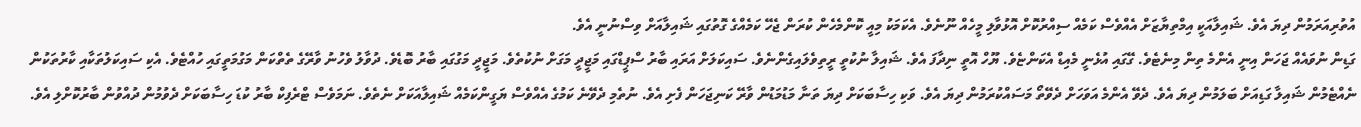އުތުރިއަރަމުން ދިޔަ އެވެ. ޝައިލާއަކީ އިމްތިޔާޒަށް އެއްވެސް ކަމެއް ސިއްރުކޮށް އޮޅުވާލި މީހެއް ނޫނެވެ. އެކަމަކު މިއީ ކޮންމެހެން ކުރަން ޖެހޭ ކަމެއްގެ ގޮތުގައި ޝައިލާއަށް ވިސްނުނީ އެވެ.
ގަޑިން ނުވައެއް ޖަހަން އިނީ އެންމެ ތިން މިނެޓެވެ. ގޭގައި އުޅެނީ މެއިޑް އެކަންޏެވެ. ޔޫހް އޮތީ ނިދާފަ އެވެ. ޝައިލާ ނުކުތީ ރީތިވެލައިގެންނެވެ. ސައިކަލަށް އަރައި ބާރު ސްޕީޑްގައި މަޖީދީ މަގަށް ނުކުތެވެ. މަޖީދީ މަގުގައި ބާރު ބޮޑެވެ. ދުވާލު ވެހުނު ވާރޭގެ ތެތްކަން މަގުމަތީގައި ހުއްޓެވެ. އެކި ސައިކަލުތަކާއި ކާރުތަކުން ނެއްޓެމުން ޝައިލާ ގަޑިއަށް ބަލަމުން ދިޔަ އެވެ. ދެވޭ އެންމެ އަވަހަށް ދެވޭތޯ މަސައްކުރަމުން ދިޔަ އެވެ. ވަކި ހިސާބަކަށް ދިޔަ ތަނާ މަޑުމަޑުން ވާރޭ ކަނިޖަހަން ފެށި އެވެ. ނުތެމި ދެވޭނެ ކަމުގެ އެއްވެސް ޔަގީންކަމެއް ޝައިލާއަކަށް ނެތެވެ. ނަމަވެސް ޓްރެފިކް ބާރު ކުޑަ ހިސާބަކަށް ދެވުމުން ދުއްވުން ބާރުކޮށްލި އެވެ.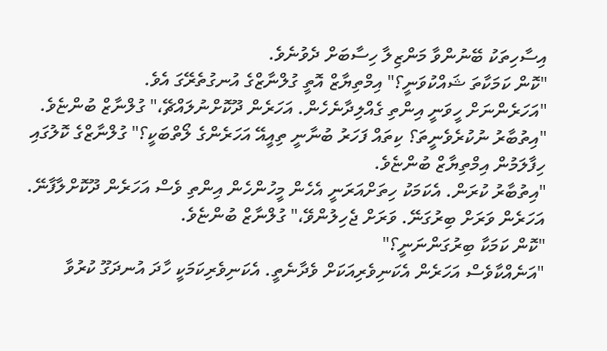އިސާހިތަކު ބޭނުންވާ މަންޒިލާ ހިސާބަށް ދެވުނެވެ.
"ކޮން ކަމަކާތަ ޝައްކުވަނީ؟" އިމްތިޔާޒް އޮތީ ގުލްނާޒްގެ އުނގުތެރޭގަ އެވެ.
"އަހަރެންނަށް ހީވަނީ އިންތި ގެއްލިދާނެހެން. އަހަރެން ދޫކޮށްނުލައްޗޭ،" ގުލްނާޒް ބުންޏެވެ.
"އިތުބާރު ނުކުރެވެނީތަ؟ ކިތައް ފަހަރު ބުނާނީ ތިއީއޭ އަހަރެންގެ ލޯތްބަކީ؟" ގުލްނާޒްގެ ކޮލުގައި ހިފާލަމުން އިމްތިޔާޒް ބުންޏެވެ.
"އިތުބާރު ކުރަން. އެކަމަކު ހިތަށްއަރަނީ އެހެން މީހުންހެން އިންތި ވެސް އަހަރެން ދޫކޮށްލާފާނޭ. އަހަރެން ވަރަށް ބިރުގަނޭ. ވަރަށް ޖެހިލުންވޭ،" ގުލްނާޒް ބުންޏެވެ.
"ކޮން ކަމަކާ ބިރުގަންނަނީ؟"
"އަނެއްކާވެސް އަހަރެން އެކަނިވެރިއަކަށް ވެދާނެތީ. އެކަނިވެރިކަމަކީ ހާދަ އުނދަގޫ ކުރުވާ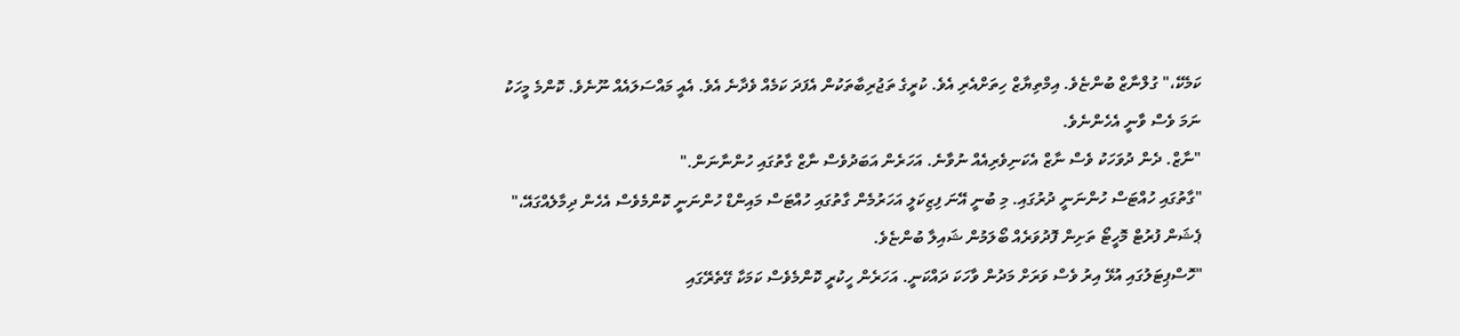ކަމެކޭ،" ގުލްނާޒް ބުންޏެވެ. އިމްތިޔާޒް ހިތަށްއެރި އެވެ. ކުރީގެ ތަޖުރިބާތަކުން އެފަދަ ކަމެއް ވެދާނެ އެވެ. އެއީ މައްސަލައެއް ނޫނެވެ. ކޮންމެ މީހަކު ނަމަ ވެސް ވާނީ އެހެންނެވެ.
"ނާޒް. ދެން ދުވަހަކު ވެސް ނާޒް އެކަނިވެރިއެއް ނުވާނެ. އަހަރެން އަބަދުވެސް ނާޒް ގާތުގައި ހުންނާނަން."
"ގާތުގައި ހުއްޓަސް ހުންނަނީ ދުރުގައި. މި ބުނީ އޭނަ ފިޒިކަލީ އަހަރުމެން ގާތުގައި ހުއްޓަސް މައިންޑް ހުންނަނީ ކޮންމެވެސް އެހެން ދިމާލެއްގައޭ،" ޕެޝަން ފުރުޓް މޮހީޓޯ ތަށިން ފޮދުވަރެއް ބޯލަމުން ޝައިލާ ބުންޏެވެ.
"ހޮސްޕިޓަލުގައި އުޅޭ އިރު ވެސް ވަރަށް މަދުން ވާހަކަ ދައްކަނީ. އަހަރެން ހީކުރީ ކޮންމެވެސް ކަމަކާ ގޭތެރޭގައި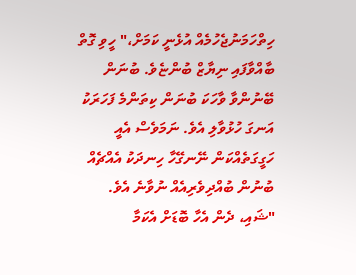ހިތްހަމަނުޖެހުމެއް އުޅެނީ ކަމަށް،" ހީވި ގޮތް ބާއްވާފައި ނިޔާޒް ބުންޏެވެ. ބުނަން ބޭނުންވާ ވާހަކަ ބުނަން ކިތަންމެ ފަހަރަކު އަނގަ ހުޅުވާލި އެވެ. ނަމަވެސް އެއީ ހަގީގަތެއްކަން ނޭނގޭހާ ހިނދަކު އެއްޗެއް ބުނުން ބުއްދިވެރިއެއް ނުވާނެ އެވެ.
"ޝައި، ދެން އެހާ ބޮޑަށް އެކަމާ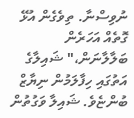ނުވިސްނާ. ތިވެގެން އުޅޭ ގޮތެއް އަހަރެން ބަލާލާނަން،" ޝައިލާގެ އަތުގައި ހިފާލަމުން ނިޔާޒް ބުންޏެވެ. ޝައިލާ ވަގުތުން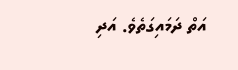އަތް ދަމައިގަތެވެ. އަދި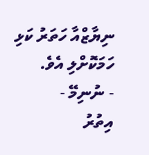ނިޔާޒްއާ ހަތަރު ކަޅި ހަމަކޮށްލި އެވެ.
- ނުނިމޭ -
އިތުރު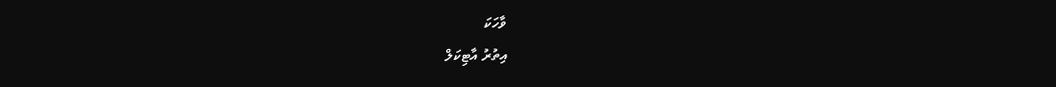ވާހަކަ
އިތުރު އާޓިކަލް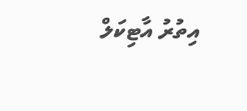އިތުރު އާޓިކަލް